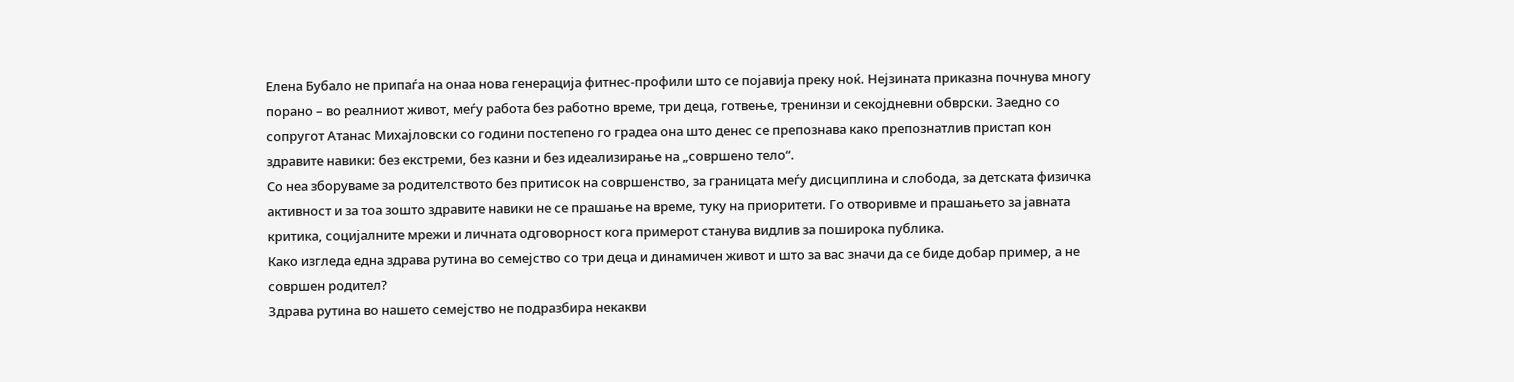Елена Бубало не припаѓа на онаа нова генерација фитнес-профили што се појавија преку ноќ. Нејзината приказна почнува многу порано – во реалниот живот, меѓу работа без работно време, три деца, готвење, тренинзи и секојдневни обврски. Заедно со сопругот Атанас Михајловски со години постепено го градеа она што денес се препознава како препознатлив пристап кон здравите навики: без екстреми, без казни и без идеализирање на „совршено тело“.
Со неа зборуваме за родителството без притисок на совршенство, за границата меѓу дисциплина и слобода, за детската физичка активност и за тоа зошто здравите навики не се прашање на време, туку на приоритети. Го отворивме и прашањето за јавната критика, социјалните мрежи и личната одговорност кога примерот станува видлив за поширока публика.
Како изгледа една здрава рутина во семејство со три деца и динамичен живот и што за вас значи да се биде добар пример, а не совршен родител?
Здрава рутина во нашето семејство не подразбира некакви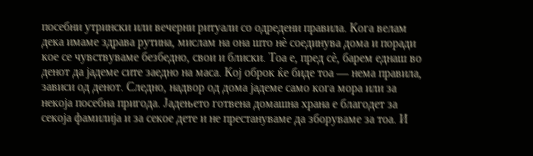посебни утрински или вечерни ритуали со одредени правила. Кога велам дека имаме здрава рутина, мислам на она што нè соединува дома и поради кое се чувствуваме безбедно, свои и блиски. Тоа е, пред сè, барем еднаш во денот да јадеме сите заедно на маса. Кој оброк ќе биде тоа — нема правила, зависи од денот. Следно, надвор од дома јадеме само кога мора или за некоја посебна пригода. Јадењето готвена домашна храна е благодет за секоја фамилија и за секое дете и не престануваме да зборуваме за тоа. И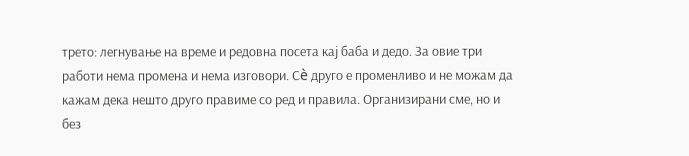трето: легнување на време и редовна посета кај баба и дедо. За овие три работи нема промена и нема изговори. Сè друго е променливо и не можам да кажам дека нешто друго правиме со ред и правила. Организирани сме, но и без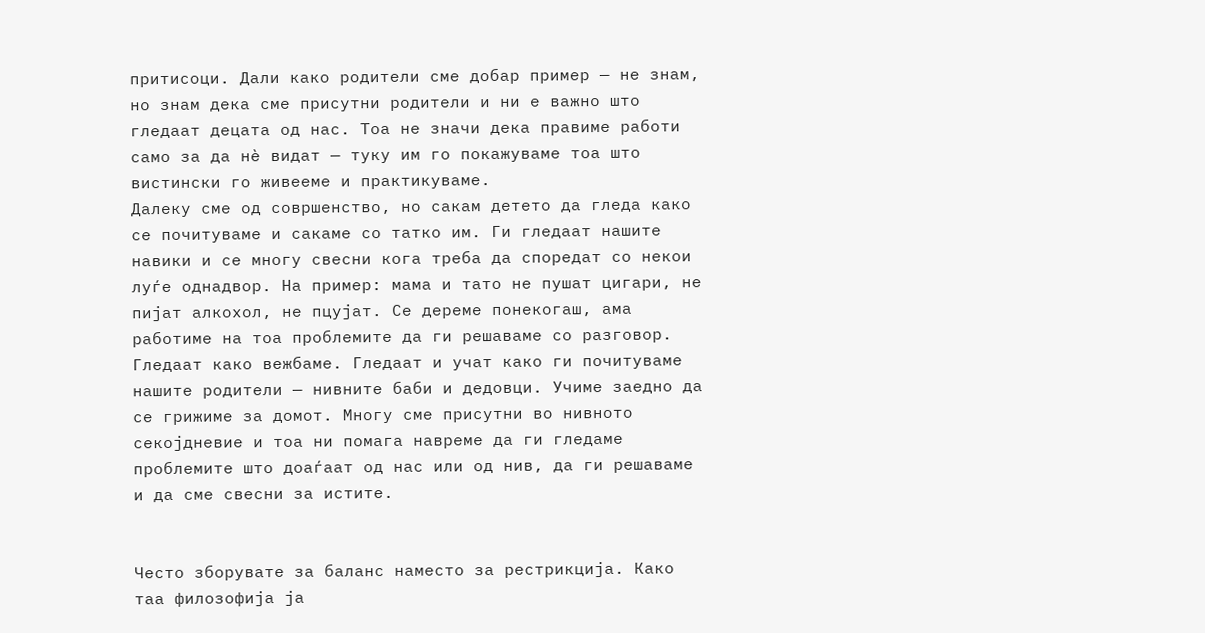притисоци. Дали како родители сме добар пример — не знам, но знам дека сме присутни родители и ни е важно што гледаат децата од нас. Тоа не значи дека правиме работи само за да нè видат — туку им го покажуваме тоа што вистински го живееме и практикуваме.
Далеку сме од совршенство, но сакам детето да гледа како се почитуваме и сакаме со татко им. Ги гледаат нашите навики и се многу свесни кога треба да споредат со некои луѓе однадвор. На пример: мама и тато не пушат цигари, не пијат алкохол, не пцујат. Се дереме понекогаш, ама работиме на тоа проблемите да ги решаваме со разговор. Гледаат како вежбаме. Гледаат и учат како ги почитуваме нашите родители — нивните баби и дедовци. Учиме заедно да се грижиме за домот. Многу сме присутни во нивното секојдневие и тоа ни помага навреме да ги гледаме проблемите што доаѓаат од нас или од нив, да ги решаваме и да сме свесни за истите.


Често зборувате за баланс наместо за рестрикција. Како таа филозофија ја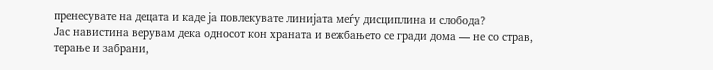пренесувате на децата и каде ја повлекувате линијата меѓу дисциплина и слобода?
Јас навистина верувам дека односот кон храната и вежбањето се гради дома — не со страв, терање и забрани,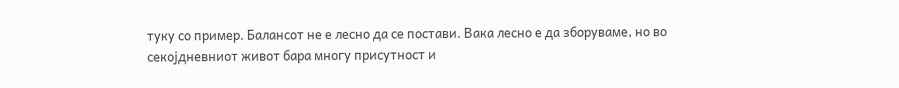туку со пример. Балансот не е лесно да се постави. Вака лесно е да зборуваме, но во секојдневниот живот бара многу присутност и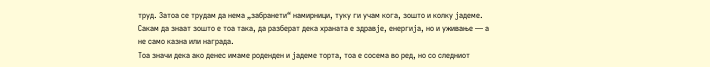труд. Затоа се трудам да нема „забранети“ намирници, туку ги учам кога, зошто и колку јадеме. Сакам да знаат зошто е тоа така, да разберат дека храната е здравје, енергија, но и уживање — а не само казна или награда.
Тоа значи дека ако денес имаме роденден и јадеме торта, тоа е сосема во ред, но со следниот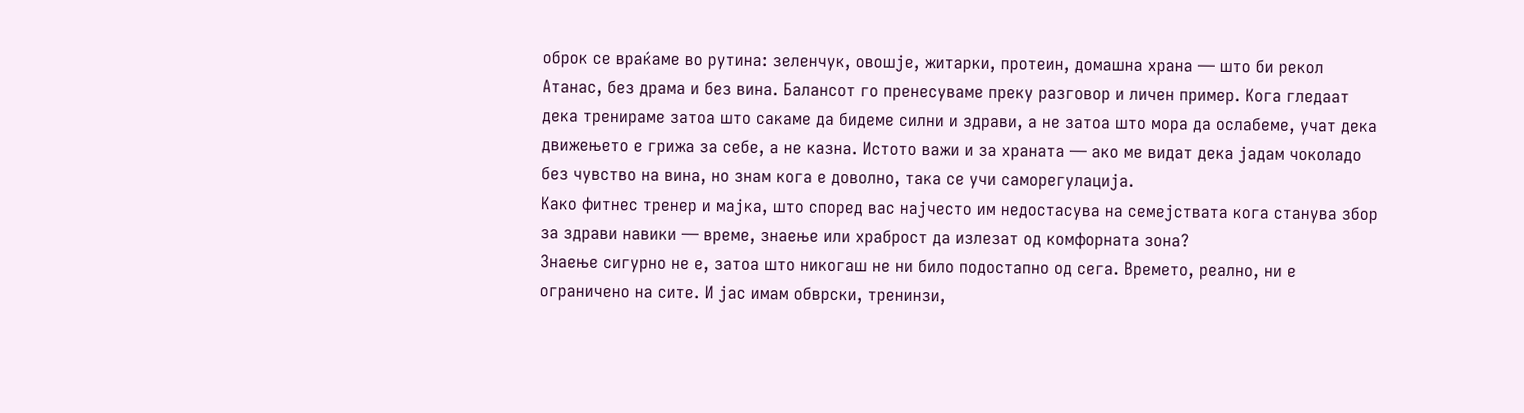оброк се враќаме во рутина: зеленчук, овошје, житарки, протеин, домашна храна — што би рекол Атанас, без драма и без вина. Балансот го пренесуваме преку разговор и личен пример. Кога гледаат дека тренираме затоа што сакаме да бидеме силни и здрави, а не затоа што мора да ослабеме, учат дека движењето е грижа за себе, а не казна. Истото важи и за храната — ако ме видат дека јадам чоколадо без чувство на вина, но знам кога е доволно, така се учи саморегулација.
Како фитнес тренер и мајка, што според вас најчесто им недостасува на семејствата кога станува збор за здрави навики — време, знаење или храброст да излезат од комфорната зона?
Знаење сигурно не е, затоа што никогаш не ни било подостапно од сега. Времето, реално, ни е ограничено на сите. И јас имам обврски, тренинзи,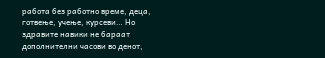работа без работно време, деца, готвење, учење, курсеви… Но здравите навики не бараат дополнителни часови во денот,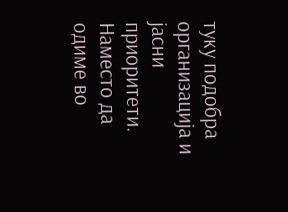туку подобра организација и јасни приоритети.
Наместо да одиме во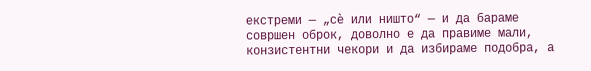екстреми — „сè или ништо“ — и да бараме совршен оброк, доволно е да правиме мали, конзистентни чекори и да избираме подобра, а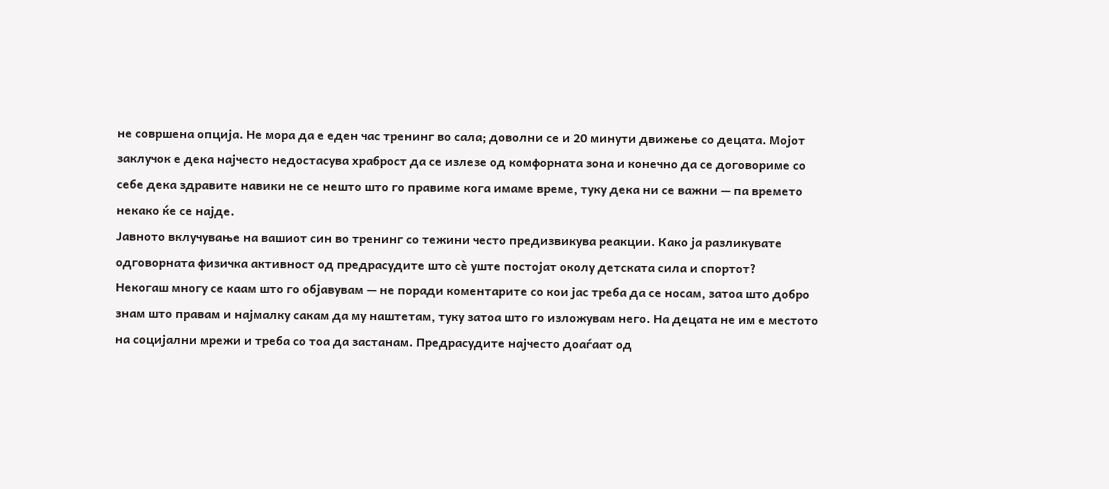не совршена опција. Не мора да е еден час тренинг во сала; доволни се и 20 минути движење со децата. Мојот заклучок е дека најчесто недостасува храброст да се излезе од комфорната зона и конечно да се договориме со себе дека здравите навики не се нешто што го правиме кога имаме време, туку дека ни се важни — па времето некако ќе се најде.
Јавното вклучување на вашиот син во тренинг со тежини често предизвикува реакции. Како ја разликувате одговорната физичка активност од предрасудите што сè уште постојат околу детската сила и спортот?
Некогаш многу се каам што го објавувам — не поради коментарите со кои јас треба да се носам, затоа што добро знам што правам и најмалку сакам да му наштетам, туку затоа што го изложувам него. На децата не им е местото на социјални мрежи и треба со тоа да застанам. Предрасудите најчесто доаѓаат од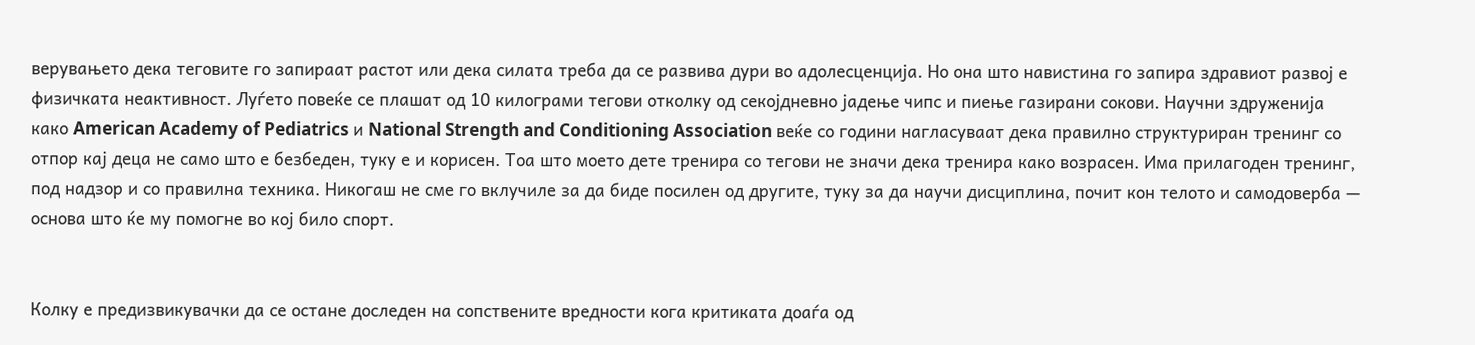верувањето дека теговите го запираат растот или дека силата треба да се развива дури во адолесценција. Но она што навистина го запира здравиот развој е физичката неактивност. Луѓето повеќе се плашат од 10 килограми тегови отколку од секојдневно јадење чипс и пиење газирани сокови. Научни здруженија како American Academy of Pediatrics и National Strength and Conditioning Association веќе со години нагласуваат дека правилно структуриран тренинг со отпор кај деца не само што е безбеден, туку е и корисен. Тоа што моето дете тренира со тегови не значи дека тренира како возрасен. Има прилагоден тренинг, под надзор и со правилна техника. Никогаш не сме го вклучиле за да биде посилен од другите, туку за да научи дисциплина, почит кон телото и самодоверба — основа што ќе му помогне во кој било спорт.


Колку е предизвикувачки да се остане доследен на сопствените вредности кога критиката доаѓа од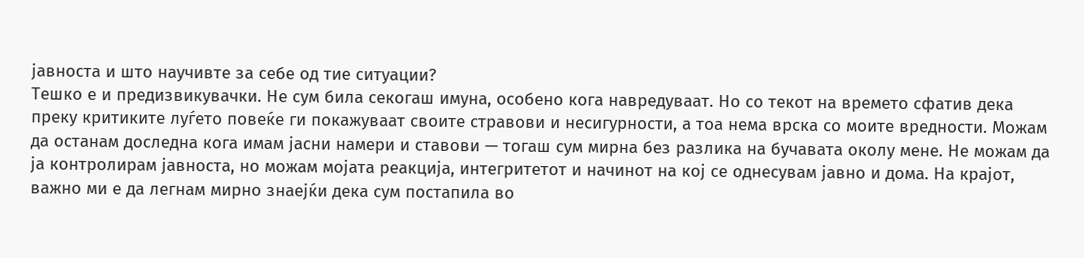јавноста и што научивте за себе од тие ситуации?
Тешко е и предизвикувачки. Не сум била секогаш имуна, особено кога навредуваат. Но со текот на времето сфатив дека преку критиките луѓето повеќе ги покажуваат своите стравови и несигурности, а тоа нема врска со моите вредности. Можам да останам доследна кога имам јасни намери и ставови — тогаш сум мирна без разлика на бучавата околу мене. Не можам да ја контролирам јавноста, но можам мојата реакција, интегритетот и начинот на кој се однесувам јавно и дома. На крајот, важно ми е да легнам мирно знаејќи дека сум постапила во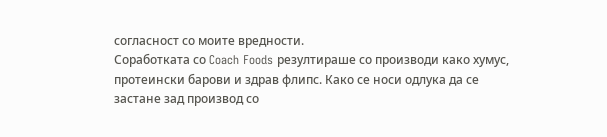согласност со моите вредности.
Соработката со Coach Foods резултираше со производи како хумус, протеински барови и здрав флипс. Како се носи одлука да се застане зад производ со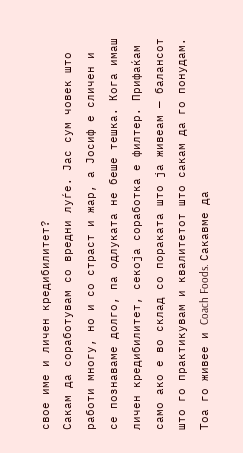свое име и личен кредибилитет?
Сакам да соработувам со вредни луѓе. Јас сум човек што работи многу, но и со страст и жар, а Јосиф е сличен и се познаваме долго, па одлуката не беше тешка. Кога имаш личен кредибилитет, секоја соработка е филтер. Прифаќам само ако е во склад со пораката што ја живеам — балансот што го практикувам и квалитетот што сакам да го понудам. Тоа го живее и Coach Foods. Сакавме да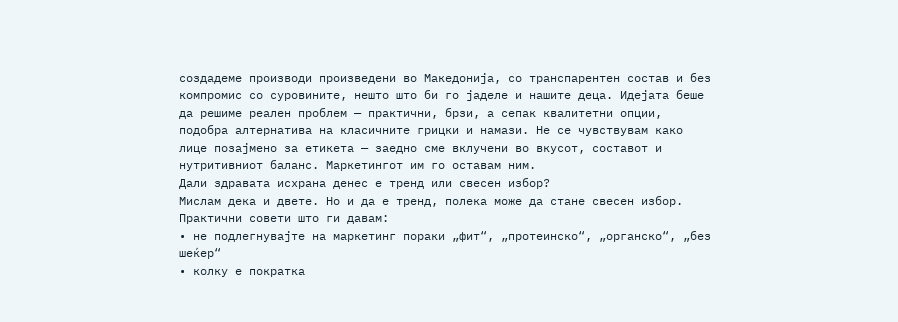создадеме производи произведени во Македонија, со транспарентен состав и без компромис со суровините, нешто што би го јаделе и нашите деца. Идејата беше да решиме реален проблем — практични, брзи, а сепак квалитетни опции, подобра алтернатива на класичните грицки и намази. Не се чувствувам како лице позајмено за етикета — заедно сме вклучени во вкусот, составот и нутритивниот баланс. Маркетингот им го оставам ним.
Дали здравата исхрана денес е тренд или свесен избор?
Мислам дека и двете. Но и да е тренд, полека може да стане свесен избор.
Практични совети што ги давам:
• не подлегнувајте на маркетинг пораки „фит“, „протеинско“, „органско“, „без шеќер“
• колку е пократка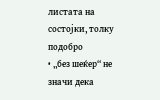листата на состојки, толку подобро
• „без шеќер“ не значи дека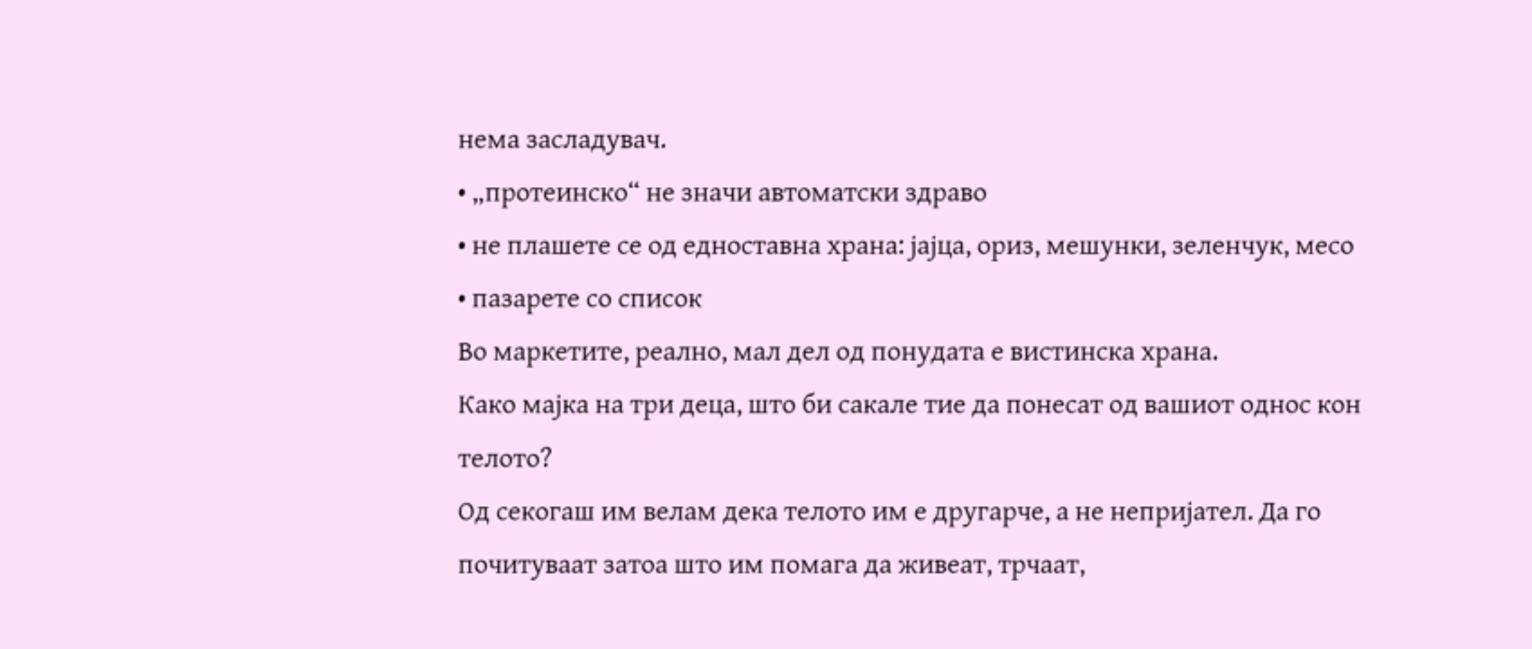нема засладувач.
• „протеинско“ не значи автоматски здраво
• не плашете се од едноставна храна: јајца, ориз, мешунки, зеленчук, месо
• пазарете со список
Во маркетите, реално, мал дел од понудата е вистинска храна.
Како мајка на три деца, што би сакале тие да понесат од вашиот однос кон телото?
Од секогаш им велам дека телото им е другарче, а не непријател. Да го почитуваат затоа што им помага да живеат, трчаат,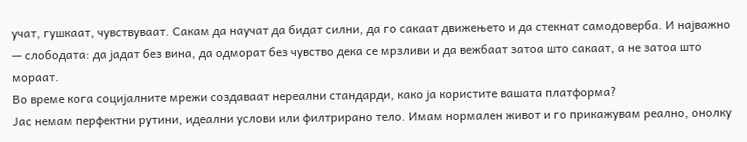учат, гушкаат, чувствуваат. Сакам да научат да бидат силни, да го сакаат движењето и да стекнат самодоверба. И најважно — слободата: да јадат без вина, да одморат без чувство дека се мрзливи и да вежбаат затоа што сакаат, а не затоа што мораат.
Во време кога социјалните мрежи создаваат нереални стандарди, како ја користите вашата платформа?
Јас немам перфектни рутини, идеални услови или филтрирано тело. Имам нормален живот и го прикажувам реално, онолку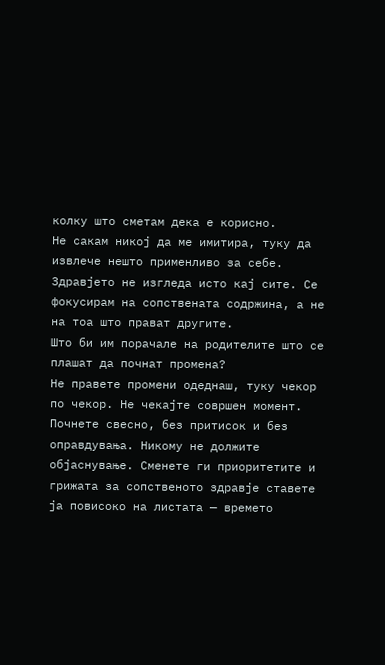колку што сметам дека е корисно.
Не сакам никој да ме имитира, туку да извлече нешто применливо за себе. Здравјето не изгледа исто кај сите. Се фокусирам на сопствената содржина, а не на тоа што прават другите.
Што би им порачале на родителите што се плашат да почнат промена?
Не правете промени одеднаш, туку чекор по чекор. Не чекајте совршен момент. Почнете свесно, без притисок и без оправдувања. Никому не должите објаснување. Сменете ги приоритетите и грижата за сопственото здравје ставете ја повисоко на листата — времето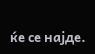ќе се најде.